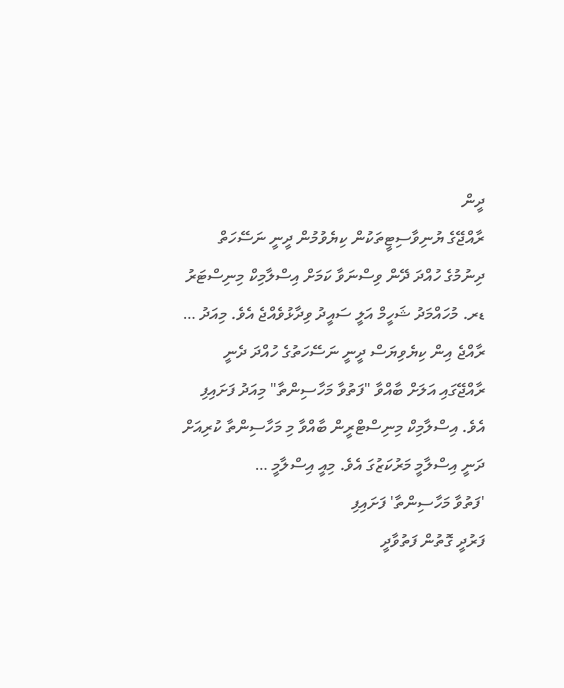ދީން
ރާއްޖޭގެ ޔުނިވާސިޓީތަކުން ކިޔެވުމުން ދީނީ ނަސޭހަތް ދިނުމުގެ ހުއްދަ ދޭން ވިސްނަވާ ކަމަށް އިސްލާމިކް މިނިސްޓަރު ޑރ. މުހައްމަދު ޝަހީމް އަލީ ސައީދު ވިދާޅުވެއްޖެ އެވެ. މިއަދު …
ރާއްޖެ އިން ކިޔެވިޔަސް ދީނީ ނަސޭހަތުގެ ހުއްދަ ދެނީ
ރާއްޖޭގައި އަލަށް ބާއްވާ "ފަތުވާ މަހާސިންތާ" މިއަދު ފަށައިފި އެވެ. އިސްލާމިކް މިނިސްޓްރީން ބާއްވާ މި މަހާސިންތާ ކުރިއަށް ދަނީ އިސްލާމީ މަރުކަޒުގަ އެވެ. މިއީ އިސްލާމީ …
'ފަތުވާ މަހާސިންތާ' ފަށައިފި
ފަރުދީ ގޮތުން ފަތުވާދީ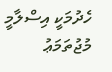ހެދުމަކީ އިސްލާމީ މުޖުތަމަޢު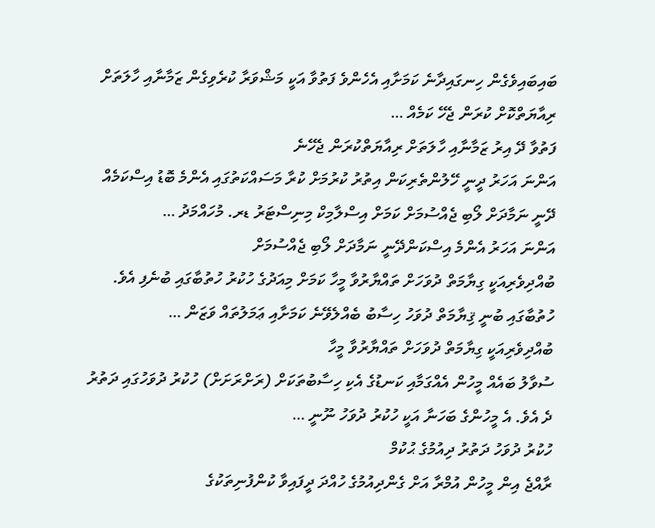ބައިބައިވެގެން ހިނގައިދާނެ ކަމަށާއި އެހެންވެ ފަތުވާ އަކީ މަޝްވަރާ ކުރެވިގެން ޒަމާނާއި ހާލަތަށް ރިއާޔަތްކޮށް ކުރަން ޖެހޭ ކަމެއް …
ފަތުވާ ދޭ އިރު ޒަމާނާއި ހާލަތަށް ރިއާޔަތްކުރަން ޖެހޭނެ
އަންނަ އަހަރު ދީނީ ހޭލުންތެރިކަން އިތުރު ކުރުމަށް ކުރާ މަސައްކަތުގައި އެންމެ ބޮޑު އިސްކަމެއް ދޭނީ ނަމާދަށް ލޯބި ޖެއްސުމަށް ކަމަށް އިސްލާމިކް މިނިސްޓަރު ޑރ. މުހައްމަދު …
އަންނަ އަހަރު އެންމެ އިސްކަންދޭނީ ނަމާދަށް ލޯބި ޖެއްސުމަށް
ބުއްދިވެރިއަކީ ގިޔާމަތް ދުވަހަށް ތައްޔާރުވާ މީހާ ކަމަށް މިއަދުގެ ހުކުރު ހުތުބާގައި ބުނެފި އެވެ. ހުތުބާގައި ބުނީ ޤިޔާމަތް ދުވަހު ހިސާބު ބެއްލެވޭނެ ކަމަށާއި ޢަމަލުތައް ވަޒަން …
ބުއްދިވެރިއަކީ ގިޔާމަތް ދުވަހަށް ތައްޔާރުވާ މީހާ
ސުވާލު ބައެއް މީހުން އެއްގަމާއި ކަނޑުގެ އެކި ހިސާބުތަކަށް (ރަށްރަށަށް) ހުކުރު ދުވަހުގައި ދަތުރު ދެ އެވެ. އެ މީހުންގެ ބަހަނާ އަކީ ހުކުރު ދުވަހު ނޫނީ …
ހުކުރު ދުވަހު ދަތުރު ދިއުމުގެ ޙުކުމް
ރާއްޖެ އިން މީހުން އުމްރާ އަށް ގެންދިއުމުގެ ހުއްދަ ދީފައިވާ ކުންފުނިތަކުގެ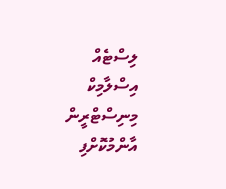ލިސްޓެއް އިސްލާމިކް މިނިސްޓްރީން އާންމުކޮށްފި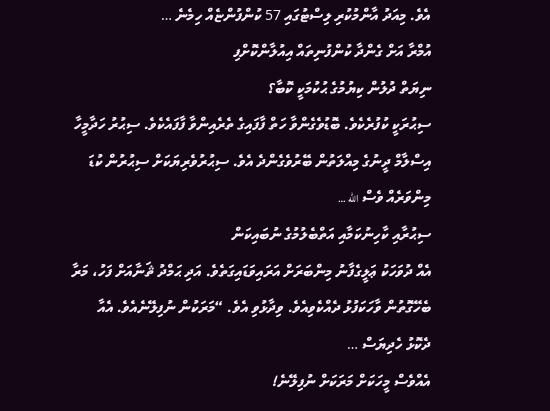އެވެ. މިއަދު އާންމުކުރި ލިސްޓުގައި 57 ކުންފުންޏެއް ހިމެނެ …
އުމްރާ އަށް ގެންދާ ކުންފުނިތައް އިއުލާންކޮށްފި
ނިޔަތް ދުލުން ކިޔުމުގެ ޙުކުމަކީ ކޮބާ؟
ސިޙުރަކީ ކުފުރެކެވެ. ބޮޑުވެގެންވާ ހަތް ފާފައިގެ ތެރެއިންވާ ފާފައެކެވެ. ސިޙުރު ހަދާމީހާ އިސްލާމް ދީނުގެ މިއްލަތުން ބޭރުވެގެންދެ އެވެ. ސިޙުރުވެރިޔަކަށް ސިޙުރުން ކުޑަ މިންވަރެއް ވެސް الله …
ސިޙުރާއި ކާހިނުކަމާއި އަތްބެލުމުގެ ނުބައިކަން
އެއް ދުވަހަކު ޢަލީގެފާނު މިންބަރަށް އަރައިވަޑައިގަތެވެ. އަދި ޙަމްދު ޘަނާއަށް ފަހު، މަރާ ބެހޭގޮތުން ވާހަކަފުޅު ދެއްކެވިއެވެ. ވިދާޅުވި އެވެ. “މަރަކުން ނުފިލޭނެއެވެ. އެއާ ދެކޮޅު ހެދިޔަސް …
އެއްވެސް މީހަކަށް މަރަކަށް ނުފިލޭނެ!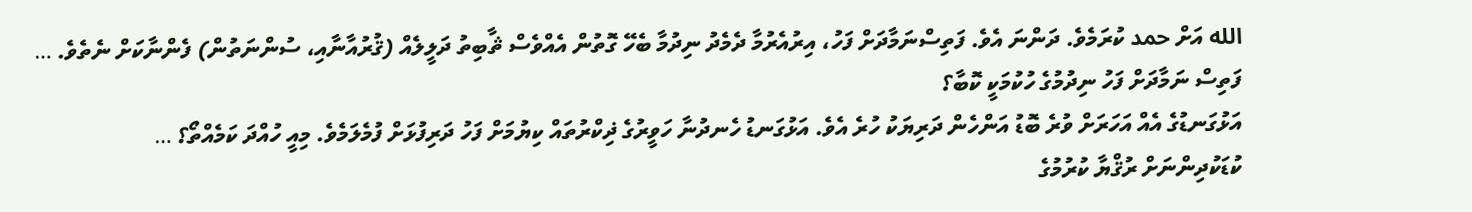الله އަށް حمد ކުރަމެވެ. ދަންނަ އެވެ. ފަތިސްނަމާދަށް ފަހު، އިރުއެރުމާ ދެމެދު ނިދުމާ ބެހޭ ގޮތުން އެއްވެސް ޘާބިތު ދަލީލެއް (ޤުރުއާނާއި، ސުންނަތުން) ފެންނާކަށް ނެތެވެ. …
ފަތިސް ނަމާދަށް ފަހު ނިދުމުގެ ހުކުމަކީ ކޮބާ؟
އަޅުގަނޑުގެ އެއް އަހަރަށް ވުރެ ބޮޑު އަންހެން ދަރިޔަކު ހުރެ އެވެ. އަޅުގަނޑު ހެނދުނާ ހަވީރުގެ ޛިކްރުތައް ކިޔުމަށް ފަހު ދަރިފުޅަށް ފުމެލަމެވެ. މިއީ ހުއްދަ ކަމެއްތޯ؟ …
ކުޑަކުދިންނަށް ރުޤްޔާ ކުރުމުގެ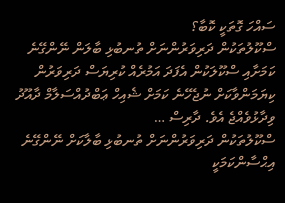ސައްހަ ގޮތަކީ ކޮބާ؟
ސްކޫލުތަކުން ދަރިވަރުންނަށް ތުނބުޅި ބާލަން ނޭންގޭނެ ކަމަށާއި ސްކޫލަކުން އެފަދަ އަމުރެއް ކުރިޔަސް ދަރިވަރުން ކިޔަމަންވާކަށް ނުޖެހޭނެ ކަމަށް ޝެއިހް ޢަބްދުއްސަލާމް ދާއޫދު ވިދާޅުވެއްޖެ އެވެ. ދާރިސް …
ސްކޫލުތަކުން ދަރިވަރުންނަށް ތުނބުޅި ބާލާކަށް ނޭންގޭނެ
އިޙްސާންކަމަކީ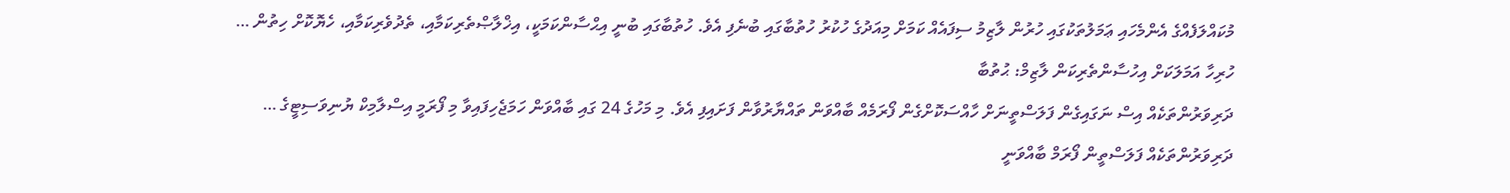މުކައްލަފެއްގެ އެންމެހައި ޢަމަލުތަކުގައި ހުރުން ލާޒިމު ސިފައެއް ކަމަށް މިއަދުގެ ހުކުރު ހުތުބާގައި ބުނެފި އެވެ. ހުތުބާގައި ބުނީ އިޙްސާންކަމަކީ، އިޚްލާޞްތެރިކަމާއި، ތެދުވެރިކަމާއި، ހެޔޮކޮށް ހިތުން …
ހުރިހާ އަމަލަކަށް އިހުސާންތެރިކަން ލާޒިމް: ޙުތުބާ
ދަރިވަރުންތަކެއް އިސް ނަގައިގެން ފަލަސްތީނަށް ހާއްސަކޮށްގެން ފޯރަމެއް ބާއްވަން ތައްޔާރުވާން ފަށައިފި އެވެ. މި މަހުގެ 24 ގައި ބާއްވަން ހަމަޖެހިފައިވާ މި ފޯރަމީ އިސްލާމިކް ޔުނިވަސިޓީގެ …
ދަރިވަރުންތަކެއް ފަލަސްތީން ފޯރަމް ބާއްވަނީ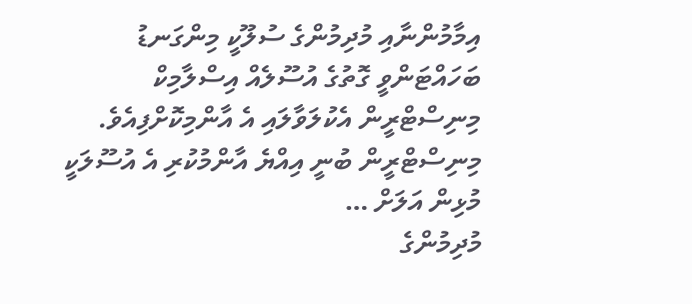އިމާމުންނާއި މުދިމުންގެ ސުލޫކީ މިންގަނޑު ބަހައްޓަންވީ ގޮތުގެ އުސޫލެއް އިސްލާމިކް މިނިސްޓްރީން އެކުލަވާލައި އެ އާންމިކޮށްފިއެވެ. މިނިސްޓްރީން ބުނީ އިއްޔެ އާންމުކުރި އެ އުސޫލަކީ މުޅިން އަލަށް …
މުދިމުންގެ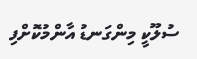ސުލޫކީ މިންގަނޑު އާންމުކޮށްފި